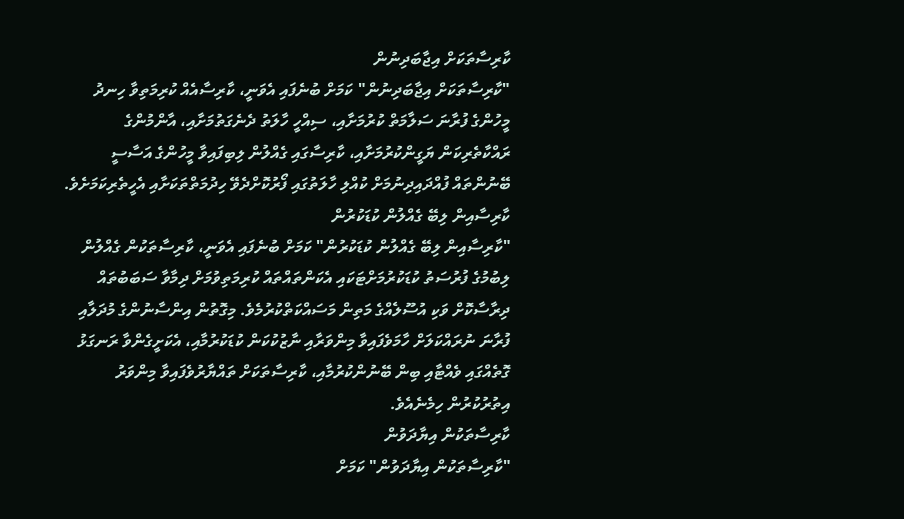ކާރިސާތަކަށް އިޖާބަދިނުން
"ކާރިސާތަކަށް އިޖާބަދިނުން" ކަމަށް ބުނެފައި އެވަނީ، ކާރިސާއެއް ކުރިމަތިވާ ހިނދު މީހުންގެ ފުރާނަ ސަލާމަތް ކުރުމަށާއި، ސިއްހީ ހާލަތު ދެނެގަތުމަށާއި، އާންމުންގެ ރައްކާތެރިކަން ޔަގީންކުރުމަށާއި، ކާރިސާގައި ގެއްލުން ލިބިފައިވާ މީހުންގެ އަސާސީ ބޭނުންތައް ފުއްދައިދިނުމަށް ކުއްލި ހާލަތުގައި ފޯރުކޮށްދެވޭ ހިދުމަތްތަކަށާއި އެހީތެރިކަމަށެވެ.
ކާރިސާއިން ލިބޭ ގެއްލުން ކުޑަކުރުން
"ކާރިސާއިން ލިބޭ ގެއްލުން ކުޑަކުރުން" ކަމަށް ބުނެފައި އެވަނީ، ކާރިސާތަކުން ގެއްލުން ލިބުމުގެ ފުރުސަތު ކުޑަކުރުމަށްޓަކައި އެކަންތައްތައް ކުރިމަތިވުމަށް ދިމާވާ ސަބަބުތައް ދިރާސާކޮށް ވަކި އުސޫލެއްގެ މަތިން މަސައްކަތްކުރުމެވެ. މިގޮތުން އިންސާނުންގެ މުދަލާއި ފުރާނަ ނުރައްކަލަށް ހާމަވެފައިވާ މިންވަރާއި ނާޒުކުކަން ކުޑަކުރުމާއި، އެކަށީގެންވާ ރަނގަޅު ގޮތެއްގައި ވެއްޓާއި ބިން ބޭނުންކުރުމާއި، ކާރިސާތަކަށް ތައްޔާރުވެފައިވާ މިންވަރު އިތުރުކުރުން ހިމެނެއެވެ.
ކާރިސާތަކުން އިޔާދަވުން
"ކާރިސާތަކުން އިޔާދަވުން" ކަމަށް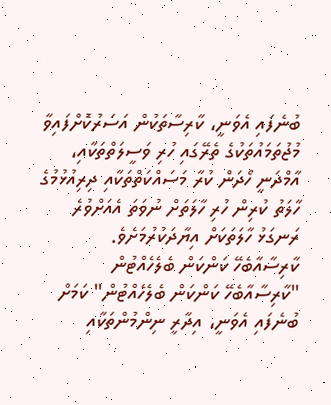ބުނެފައި އެވަނީ، ކާރިސާތަކުން އަސަރުކޮށްފައިވާ މުޖުތަމައުތަކުގެ ތެރޭގައި ހުރި ވަސީލަތްތަކާއި، އާމްދަނީ ހޯދަން ކުރާ މަސައްކަތްތަކާއި ދިރިއުޅުމުގެ ހާލަތު ކުރިން ހުރި ހާލަތަށް ނުވަތަ އެއަށްވުރެ ރަނގަޅު ހާލަތަކަށް އިޔާދަކުރުމަށެވެ.
ކާރިސާއާބެހޭ ކަންކަން ބެލެހެއްޓުން
"ކާރިސާއާބެހޭ ކަންކަން ބެލެހެއްޓުން" ކަމަށް ބުނެފައި އެވަނީ، އިދާރީ ނިންމުންތަކާއި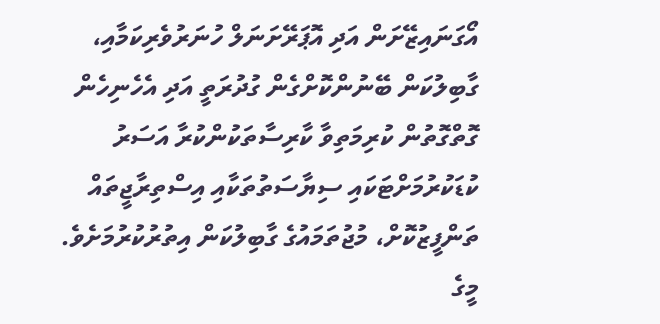އޯގަނައިޒޭށަން އަދި އޮޕަރޭށަނަލް ހުނަރުވެރިކަމާއި، ގާބިލުކަން ބޭނުންކޮށްގެން ގުދުރަތީ އަދި އެހެނިހެން ގޮތްގޮތުން ކުރިމަތިވާ ކާރިސާތަކުންކުރާ އަސަރު ކުޑަކުރުމަށްޓަކައި ސިޔާސަތުތަކާއި އިސްތިރާޖީތައް ތަންފީޒުކޮށް، މުޖުތަމައުގެ ގާބިލުކަން އިތުރުކުރުމަށެވެ. މީގެ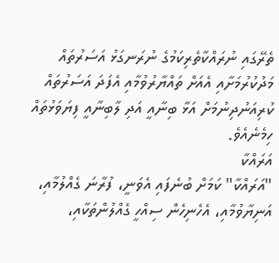ތެރޭގައި ނުރައްކާތެރިކަމުގެ ނުރަނގަޅު އަސަރުތައް މަދުކުރުމަށާއި އެއަށް ތައްޔާރުވުމާއި އެފަދަ އަސަރުތައް ކުރިއަނުދިނުމަށް އަޅާ ބިނާއީ އަދި ލާބިނާއީ ފިޔަވަޅުތައް ހިމެނެއެވެ.
އަރައްކާ
"އަރައްކާ" ކަމަށް ބުނެފައި އެވަނީ، ފުރާނަ ގެއްލުމާއި، އަނިޔާވުމާއި، އެހެނިހެން ސިއްހީ ގެއްލުންތަކާއި،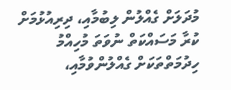މުދަލަށް ގެއްލުން ލިބުމާއި، ދިރިއުޅުމަށް ކުރާ މަސައްކަތް ނުވަތަ މުހިއްމު ހިދުމަތްތަކަށް ގެއްލުންވުމާއި،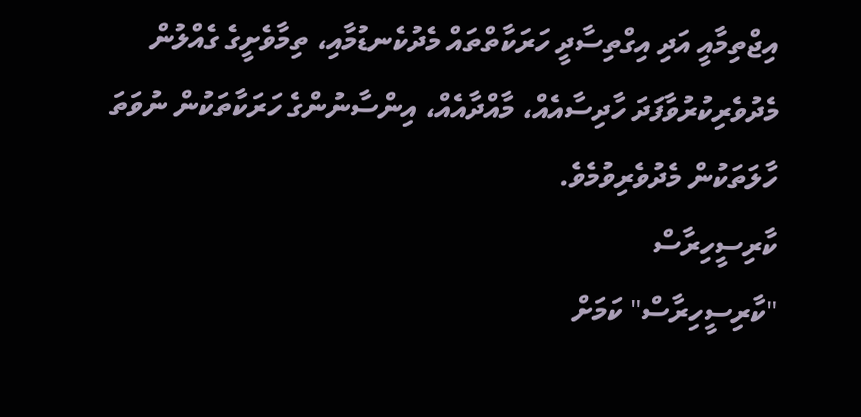އިޖްތިމާއީ އަދި އިގްތިސާދީ ހަރަކާތްތައް މެދުކެނޑުމާއި، ތިމާވެށީގެ ގެއްލުން މެދުވެރިކުރުވާފަދަ ހާދިސާއެއް، މާއްދާއެއް، އިންސާނުންގެ ހަރަކާތަކުން ނުވަތަ ހާލަތަކުން މެދުވެރިވުމެވެ.
ކާރިސީހިރާސް
"ކާރިސީހިރާސް" ކަމަށް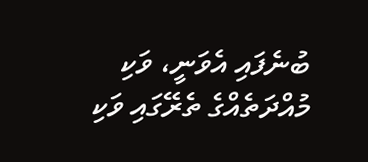ބުނެފައި އެވަނީ، ވަކި މުއްދަތެއްގެ ތެރޭގައި ވަކި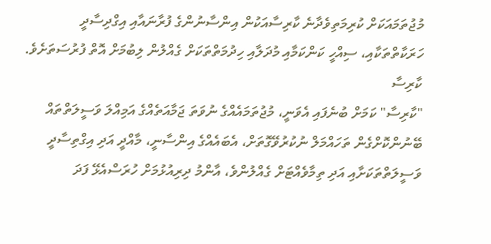މުޖުތަމައަކަށް ކުރިމަތިވެދާނެ ކާރިސާއަކުން އިންސާނުންގެ ފުރާނައާއި އިގްދިސާދީ ހަރަކާތްތަކާއި، ސިއްހީ ކަންކަމާއި މުދަލާއި ހިދުމަތްތަކަށް ގެއްލުން ލިބުމަށް އޮތް ފުރުސަތަށެވެ.
ކާރިސާ
"ކާރިސާ" ކަމަށް ބުނެފައި އެވަނީ، މުޖުތަމައެއްގެ ނުވަތަ ޖަމާއަތެއްގެ އަމިއްލަ ވަސީލަތްތައް ބޭނުންކޮށްގެން ތަހައްމަލް ނުކުރުވޭގޮތަށް، އެބައެއްގެ އިންސާނީ، މާއްދީ އަދި އިގްތިސާދީ ވަސީލަތްތަކަށާއި އަދި ތިމާވެއްޓަށް ގެއްލުންވެ، އާންމު ދިރިއުޅުމަށް ހުރަސްއެޅޭ ފަދަ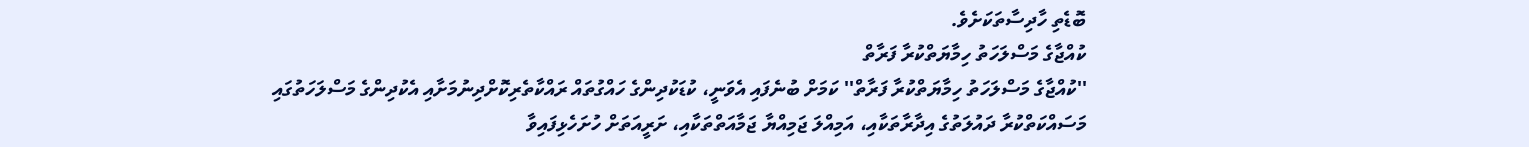ބޮޑެތި ހާދިސާތަކަށެވެ.
ކުއްޖާގެ މަސްލަހަތު ހިމާޔަތްކުރާ ފަރާތް
''ކުއްޖާގެ މަސްލަހަތު ހިމާޔަތްކުރާ ފަރާތް'' ކަމަށް ބުނެފައި އެވަނީ، ކުޑަކުދިންގެ ހައްގުތައް ރައްކާތެރިކޮށްދިނުމަށާއި އެކުދިންގެ މަސްލަހަތުގައި މަސައްކަތްކުރާ ދައުލަތުގެ އިދާރާތަކާއި، އަމިއްލަ ޖަމިއްޔާ ޖަމާއަތްތަކާއި، ށަރީއަތަށް ހުށަހެޅިފައިވާ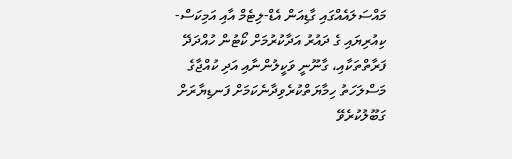މައްސަލައެއްގައި ގާޑިއަން އެޑް-ލިޓެމް އާއި އަމިކަސް-ކިއުރިޔައި ގެ ދައުރު އަދާކުރުމަށް ކޯޓުން ހުއްދަދޭ ފަރާތްތަކާއި، ގާނޫނީ ވަކީލުންނާއި އަދި ކުއްޖާގެ މަސްލަހަތު ހިމާޔަތްކުރެވިދާނެކަމަށް ފަނޑިޔާރަށް ގަބޫލުކުރެވޭ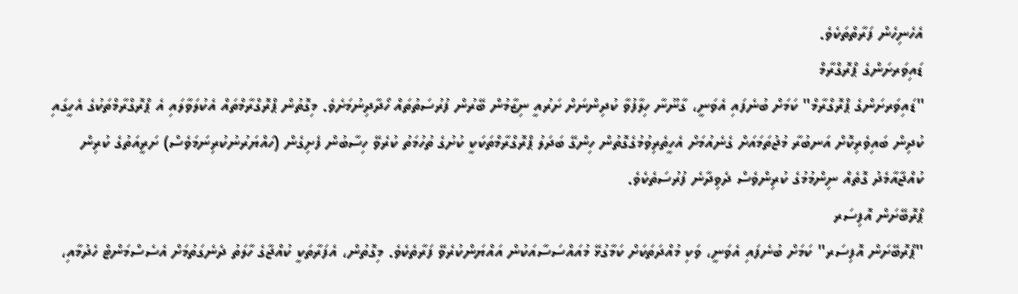އެހެނިހެން ފަރާތްތަކެވެ.
ޑައިވަރށަންގެ ޕްރޮގްރާމް
"ޑައިވަރށަންގެ ޕްރޮގްރާމް" ކަމަށް ބުނެފައި އެވަނީ، ގާނޫނާ ހިލާފުވާ ކުދިންނަށް ށަރުއީ ނިޒާމުން ބޭރުން ފުރުސަތުތައް ހޯދާދިނުމަށެވެ. މިގޮތުން ޕްރޮގްރާމްތައް އެކުލަވާލައި އެ ޕްރޮގްރާމްތަކުގެ އެހީގައި ކުދިން ބައިވެރިކޮށް އަނބުރާ މުޖުތަމައަށް ގެނެއުމަށް އެހީތެރިވުމުގެގޮތުން ހިންގޭ ބަދަލު ޕްރޮގްރާމްތަކަކީ ކުށުގެ ތުހުމަތު ކުރެވޭ ހިސާބުން ފެށިގެން (ހައްޔަރުނުކުރިނަމަވެސް) ށަރީއަތުގެ ކުރިން ކުއްޖާއާމެދު ގޮތެއް ނިންމުމުގެ ކުރިންވެސް ދެވިދާނެ ފުރުސަތެކެވެ.
ޕްރޮބޭށަން އޮފިސަރ
"ޕްރޮބޭށަން އޮފިސަރ" ކަމަށް ބުނެފައި އެވަނީ، ވަކި މުއްދަތަކަށް ކަމާގުޅޭ މުއައްސަސާއަކުން އައްޔަންކުރެވޭ ފަރާތެކެވެ. މިގޮތުން، އެފަރާތަކީ ކުއްޖާގެ ހާލަތު ދެނެގަތުމަށް އެސެސްމަންޓް ހެދުމާއި،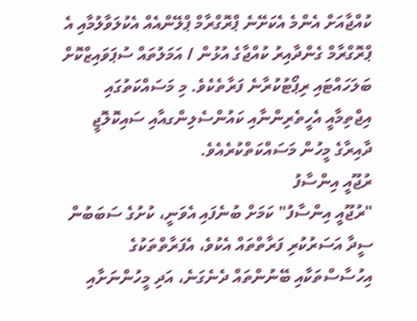ކުއްޖާއަށް އެންމެ އެކަށޭނެ ޕްރޮގްރާމް ޕްލޭންއެއް އެކުލަވާލުމާއި އެ ޕްރޮގްރާމް ގެންދާއިރު ކުއްޖާގެ އުޅުން / އަމަލުތައް ސުޕަވައިޒްކޮށް ބަލަހައްޓައި ރިޕޯޓުކުރާނެ ފަރާތެކެވެ. މި މަސައްކަތުގައި އިޖްތިމާއީ އެހީތެރިންނާއި ކައުންސެލިންގއާއި ސައިކޮލޮޖީ ދާއިރާގެ މީހުން މަސައްކަތްކުރެއެވެ.
ރުޖޫއީ އިންސާފު
"ރުޖޫއީ އިންސާފު" ކަމަށް ބުނެފައި އެވަނީ، ކުށުގެ ސަބަބުން ސީދާ އަސަރުކުރި ފަރާތްތައް އެކުވެ، އެފަރާތްތަކުގެ އިހުސާސްތަކާއި ބޭނުންތައް ދެނެގަނެ، އަދި މީހުންނަށާއި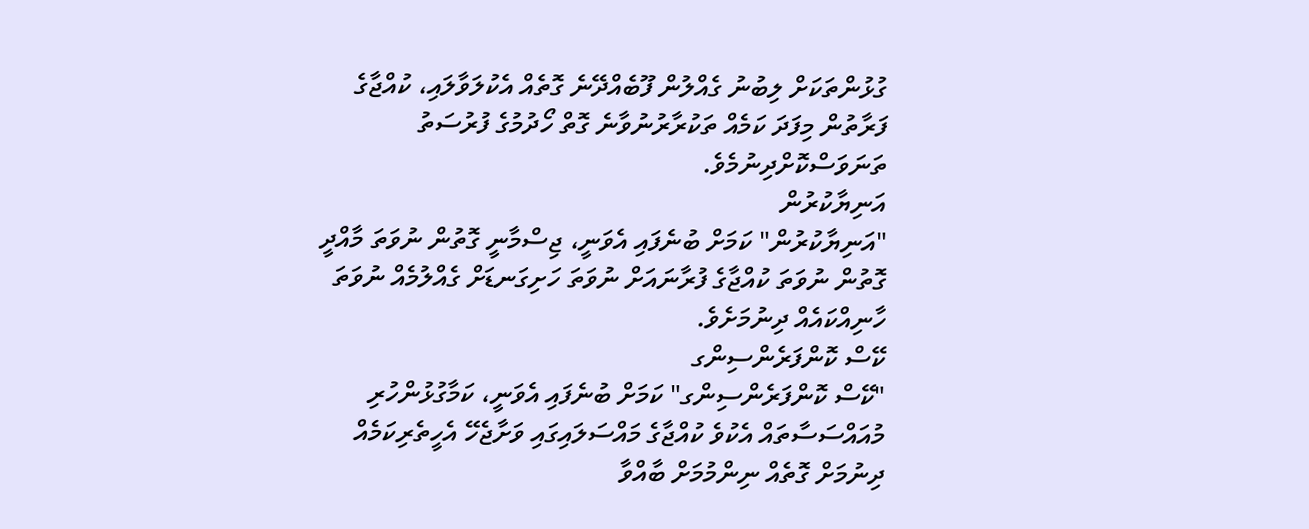ގުޅުންތަކަށް ލިބުނު ގެއްލުން ފޫބެއްދޭނެ ގޮތެއް އެކުލަވާލައި، ކުއްޖާގެ ފަރާތުން މިފަދަ ކަމެއް ތަކުރާރުނުވާނެ ގޮތް ހޯދުމުގެ ފުރުސަތު ތަނަވަސްކޮށްދިނުމެވެ.
އަނިޔާކުރުން
"އަނިޔާކުރުން" ކަމަށް ބުނެފައި އެވަނީ، ޖިސްމާނީ ގޮތުން ނުވަތަ މާއްދީ ގޮތުން ނުވަތަ ކުއްޖާގެ ފުރާނައަށް ނުވަތަ ހަށިގަނޑަށް ގެއްލުމެއް ނުވަތަ ހާނިއްކައެއް ދިނުމަށެވެ.
ކޭސް ކޮންފަރެންސިންގ
"ކޭސް ކޮންފަރެންސިންގ" ކަމަށް ބުނެފައި އެވަނީ، ކަމާގުޅުންހުރި މުއައްސަސާތައް އެކުވެ ކުއްޖާގެ މައްސަލައިގައި ވަށާޖެހޭ އެހީތެރިކަމެއް ދިނުމަށް ގޮތެއް ނިންމުމަށް ބާއްވާ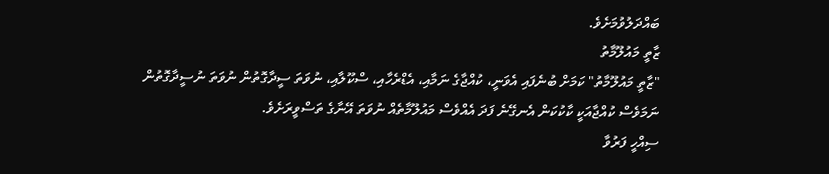ބައްދަލުވުމަށެވެ.
ޒާތީ މައުލޫމާތު
"ޒާތީ މައުލޫމާތު" ކަމަށް ބުނެފައި އެވަނީ، ކުއްޖާގެ ނަމާއި، އެޑްރެހާއި، ސްކޫލާއި، ނުވަތަ ސީދާގޮތުން ނުވަތަ ނުސީދާގޮތުން ނަމަވެސް ކުއްޖާއަކީ ކާކުކަން އެނގޭނެ ފަދަ އެއްވެސް މައުލޫމާތެއް ނުވަތަ އޭނާގެ ތަސްވީރަށެވެ.
ސިއްހީ ފަރުވާ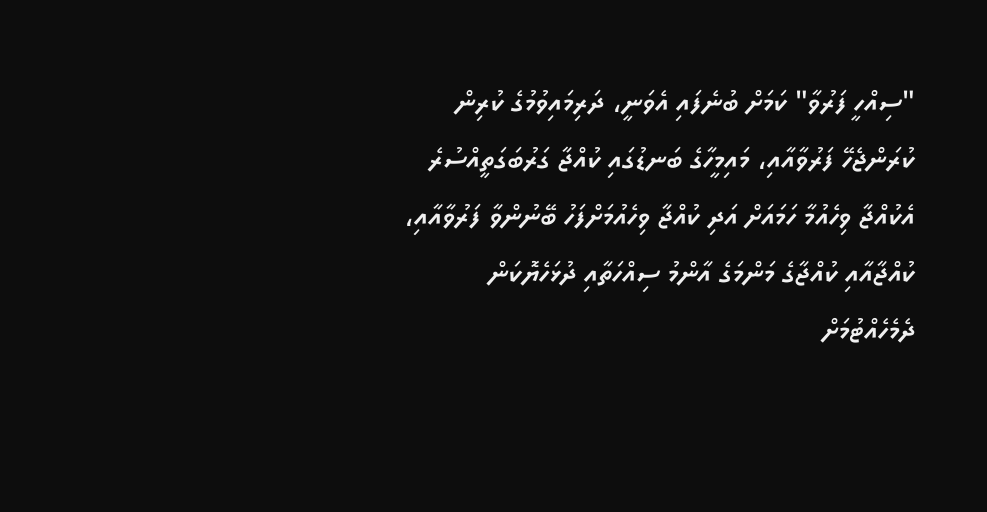"ސިއްހީ ފަރުވާ" ކަމަށް ބުނެފައި އެވަނީ، ދަރިމައިވުމުގެ ކުރިން ކުރަންޖެހޭ ފަރުވާއާއި، މައިމީހާގެ ބަނޑުގައި ކުއްޖާ ގަރުބަގަތީއްސުރެ އެކުއްޖާ ވިހެއުމާ ހަމައަށް އަދި ކުއްޖާ ވިހެއުމަށްފަހު ބޭނުންވާ ފަރުވާއާއި، ކުއްޖާއާއި ކުއްޖާގެ މަންމަގެ އާންމު ސިއްހަތާއި ދުޅަހެޔޮކަން ދެމެހެއްޓުމަށް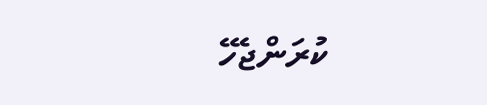ކުރަންޖެހޭ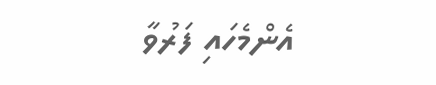އެންމެހައި ފަރުވާ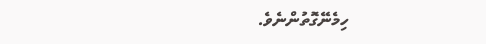ހިމެނޭގޮތުންނެވެ.